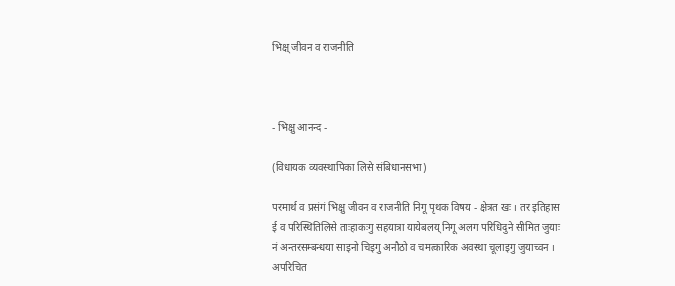भिक्ष् जीवन व राजनीति



- भिक्षु आनन्द -

(विधायक व्यवस्थापिका लिसे संबिधानसभा)

परमार्थ व प्रसंगं भिक्षु जीवन व राजनीति निगू पृथक विषय - क्षेत्रत खः । तर इतिहास ई व परिस्थितिलिसे ताःहाकःगु सहयात्रा यायेबलय् निगू अलग परिधिदुने सीमित जुयाः नं अन्तरसम्बन्धया साइनो चिइगु अनौठो व चमत्कारिक अवस्था चूलाइगु जुयाच्वन । अपरिचित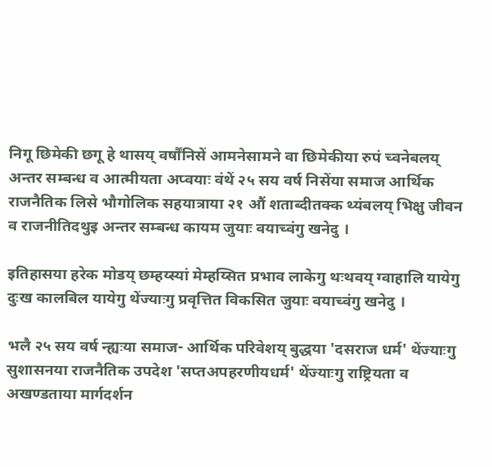निगू छिमेकी छगू हे थासय् वर्षौंनिसें आमनेसामने वा छिमेकीया रुपं च्वनेबलय् अन्तर सम्बन्ध व आत्मीयता अप्वयाः वंथें २५ सय वर्ष निसेंया समाज आर्थिक राजनैतिक लिसे भौगोलिक सहयात्राया २१ औं शताब्दीतक्क थ्यंबलय् भिक्षु जीवन व राजनीतिदथुइ अन्तर सम्बन्ध कायम जुयाः वयाच्वंगु खनेदु ।

इतिहासया हरेक मोडय् छम्हय्स्यां मेम्हय्सित प्रभाव लाकेगु थःथवय् ग्वाहालि यायेगु दुःख कालबिल यायेगु थेंज्याःगु प्रवृत्तित विकसित जुयाः वयाच्वंगु खनेदु ।

भलै २५ सय वर्ष न्ह्यःया समाज- आर्थिक परिवेशय् बुद्धया 'दसराज धर्म' थेंज्याःगु सुशासनया राजनैतिक उपदेश 'सप्तअपहरणीयधर्म' थेंज्याःगु राष्ट्रियता व अखण्डताया मार्गदर्शन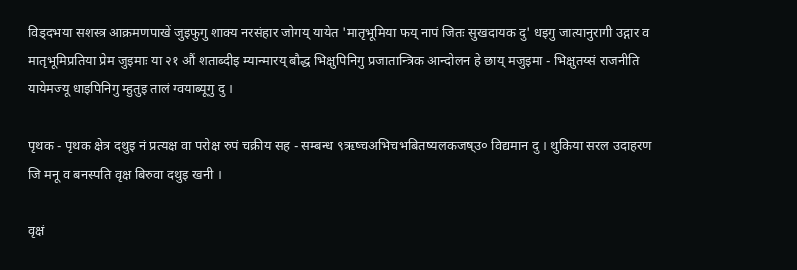विड्दभया सशस्त्र आक्रमणपाखें जुइफुगु शाक्य नरसंहार जोगय् यायेत 'मातृभूमिया फय् नापं जितः सुखदायक दु' धइगु जात्यानुरागी उद्गार व मातृभूमिप्रतिया प्रेम जुइमाः या २१ औं शताब्दीइ म्यान्मारय् बौद्ध भिक्षुपिनिगु प्रजातान्त्रिक आन्दोलन हे छाय् मजुइमा - भिक्षुतय्सं राजनीति यायेमज्यू धाइपिनिगु म्हुतुइ तालं ग्वयाब्यूगु दु ।

पृथक - पृथक क्षेत्र दथुइ नं प्रत्यक्ष वा परोक्ष रुपं चक्रीय सह - सम्बन्ध ९ऋष्चअभिचभबितष्यलकजष्उ० विद्यमान दु । थुकिया सरल उदाहरण जि मनू व बनस्पति वृक्ष बिरुवा दथुइ खनी ।

वृक्षं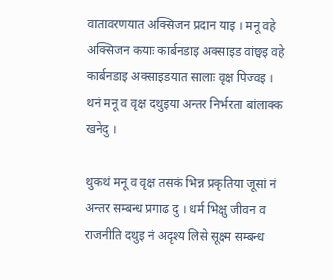वातावरणयात अक्सिजन प्रदान याइ । मनू वहे अक्सिजन कयाः कार्बनडाइ अक्साइड वांछ्वइ वहे कार्बनडाइ अक्साइडयात सालाः वृक्ष पिज्वइ । थनं मनू व वृक्ष दथुइया अन्तर निर्भरता बांलाक्क खनेदु ।

थुकथं मनू व वृक्ष तसकं भिन्न प्रकृतिया जूसां नं अन्तर सम्बन्ध प्रगाढ दु । धर्म भिक्षु जीवन व राजनीति दथुइ नं अदृश्य लिसे सूक्ष्म सम्बन्ध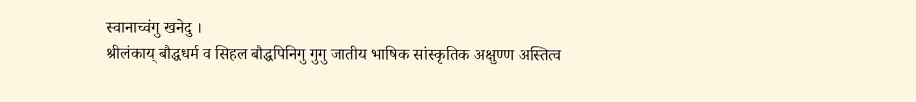स्वानाच्वंगु खनेदु ।
श्रीलंकाय् बौद्धधर्म व सिहल बौद्धपिनिगु गुगु जातीय भाषिक सांस्कृतिक अक्षुण्ण अस्तित्व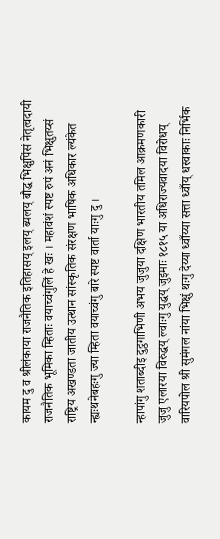कायम दु व श्रीलंकाया राजनैतिक इतिहासय् इलय् ब्यलय् बौद्ध भिक्षुपिंसं नेतृत्वदायी राजनैतिक भूमिका म्हिताः वयाच्वंगुलिं हे खः । महावंशं स्पष्ट रुपं अनं भिक्षुतय्सं राष्ट्रिय अखण्डता जातीय उत्थान सांस्कृतिक संरक्षण भाषिक अधिकार ल्यंकेत न्ह्यःथनेबहःगु ज्या म्हिता वयाच्वंगु बारे स्पष्ट वार्ता याःगु दु ।

न्हापांगु शताब्दीइ दुट्ठगाभिणी अभय जुजुया दक्षिण भारतीय तमिल आक्रमणकारी जुजु एलारया विरुद्धय् ल्वाःगु युद्धय् जुइमाः १८१५ या अधिराज्यवादया विरोधय् वारियपोल श्री सुमंगल नांया भिक्षुं थःगु देय्या ध्वाँय्या सत्ता ध्वाँय् धस्वाकाः निर्भिक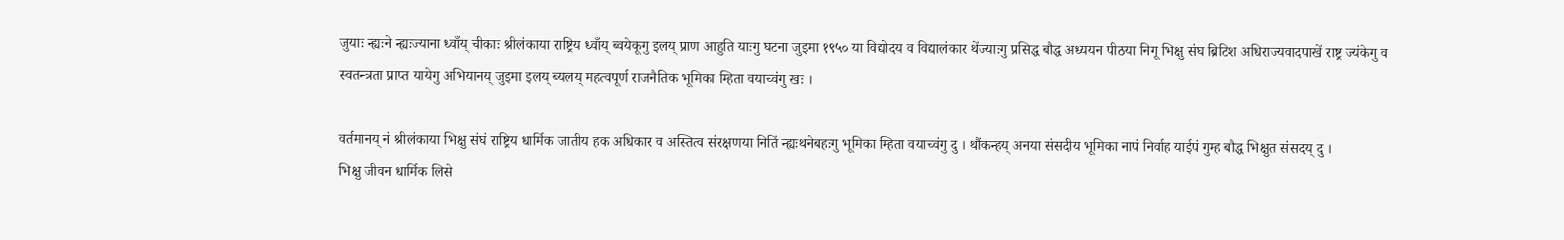जुयाः न्ह्यःने न्ह्यःज्याना ध्वाँय् चीकाः श्रीलंकाया राष्ट्रिय ध्वाँय् ब्वयेकूगु इलय् प्राण आहुति याःगु घटना जुइमा १९५० या विद्योदय व विद्यालंकार थेंज्याःगु प्रसिद्ध बौद्ध अध्ययन पीठया निगू भिक्षु संघ ब्रिटिश अधिराज्यवादपाखें राष्ट्र ज्यंकेगु व स्वतन्त्रता प्राप्त यायेगु अभियानय् जुइमा इलय् ब्यलय् महत्वपूर्ण राजनैतिक भूमिका म्हिता वयाच्वंगु खः ।

वर्तमानय् नं श्रीलंकाया भिक्षु संघं राष्ट्रिय धार्मिक जातीय हक अधिकार व अस्तित्व संरक्षणया नितिं न्ह्यःथनेबहःगु भूमिका म्हिता वयाच्वंगु दु । थौंकन्हय् अनया संसदीय भूमिका नापं निर्वाह याईपं गुम्ह बौद्ध भिक्षुत संसदय् दु ।
भिक्षु जीवन धार्मिक लिसे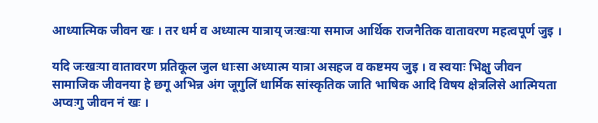आध्यात्मिक जीवन खः । तर धर्म व अध्यात्म यात्राय् जःखःया समाज आर्थिक राजनैतिक वातावरण महत्वपूर्ण जुइ ।

यदि जःखःया वातावरण प्रतिकूल जुल धाःसा अध्यात्म यात्रा असहज व कष्टमय जुइ । व स्वयाः भिक्षु जीवन सामाजिक जीवनया हे छगू अभिन्न अंग जूगुलिं धार्मिक सांस्कृतिक जाति भाषिक आदि विषय क्षेत्रलिसे आत्मियता अप्वःगु जीवन नं खः ।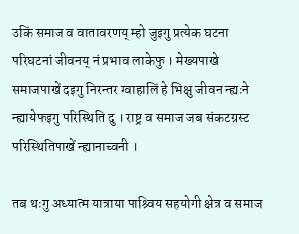उकिं समाज व वातावरणय् म्हो जुइगु प्रत्येक घटना परिघटनां जीवनय् नं प्रभाव लाकेफु । मेख्यपाखे समाजपाखें दइगु निरन्तर ग्वाहालिं हे भिक्षु जीवन न्ह्यःने न्ह्यायेफइगु परिस्थिति दु । राष्ट्र व समाज जब संकटग्रस्ट परिस्थितिपाखें न्ह्यानाच्वनी ।

तब थःगु अध्यात्म यात्राया पाश्र्विय सहयोगी क्षेत्र व समाज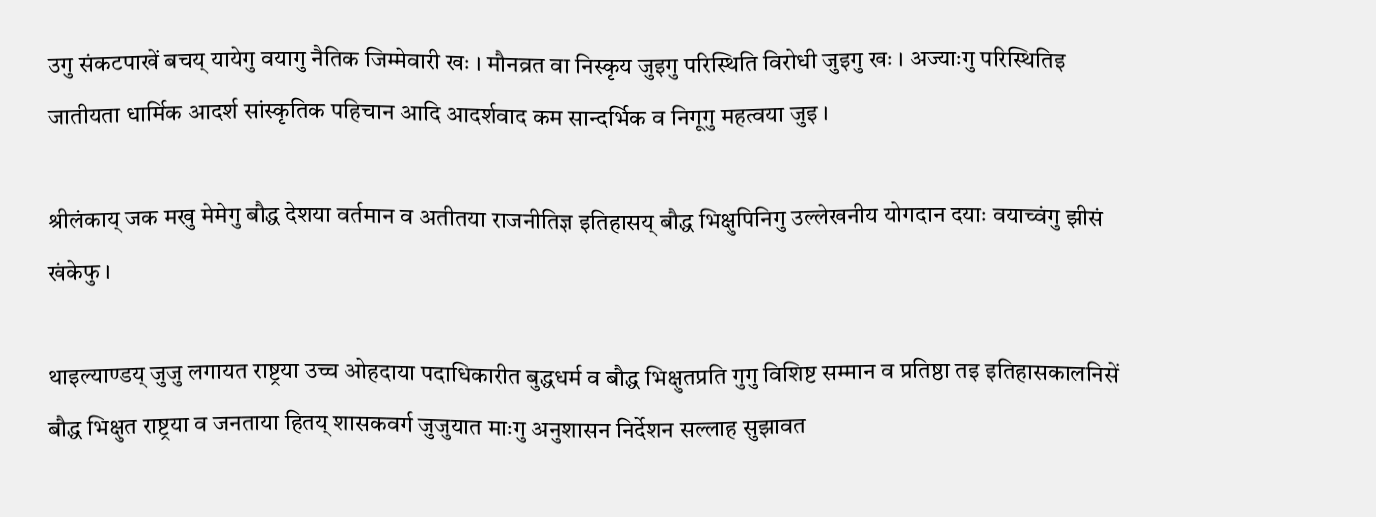उगु संकटपाखें बचय् यायेगु वयागु नैतिक जिम्मेवारी खः । मौनव्रत वा निस्कृय जुइगु परिस्थिति विरोधी जुइगु खः । अज्याःगु परिस्थितिइ जातीयता धार्मिक आदर्श सांस्कृतिक पहिचान आदि आदर्शवाद कम सान्दर्भिक व निगूगु महत्वया जुइ ।

श्रीलंकाय् जक मखु मेमेगु बौद्ध देशया वर्तमान व अतीतया राजनीतिज्ञ इतिहासय् बौद्ध भिक्षुपिनिगु उल्लेखनीय योगदान दयाः वयाच्वंगु झीसं खंकेफु ।

थाइल्याण्डय् जुजु लगायत राष्ट्रया उच्च ओहदाया पदाधिकारीत बुद्धधर्म व बौद्ध भिक्षुतप्रति गुगु विशिष्ट सम्मान व प्रतिष्ठा तइ इतिहासकालनिसें बौद्ध भिक्षुत राष्ट्रया व जनताया हितय् शासकवर्ग जुजुयात माःगु अनुशासन निर्देशन सल्लाह सुझावत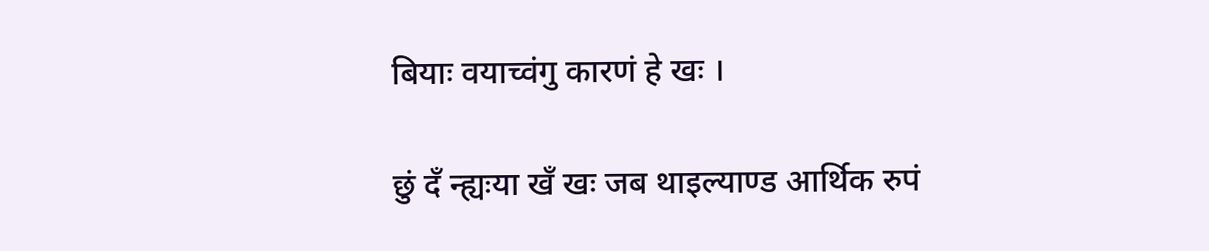बियाः वयाच्वंगु कारणं हे खः ।

छुं दँ न्ह्यःया खँ खः जब थाइल्याण्ड आर्थिक रुपं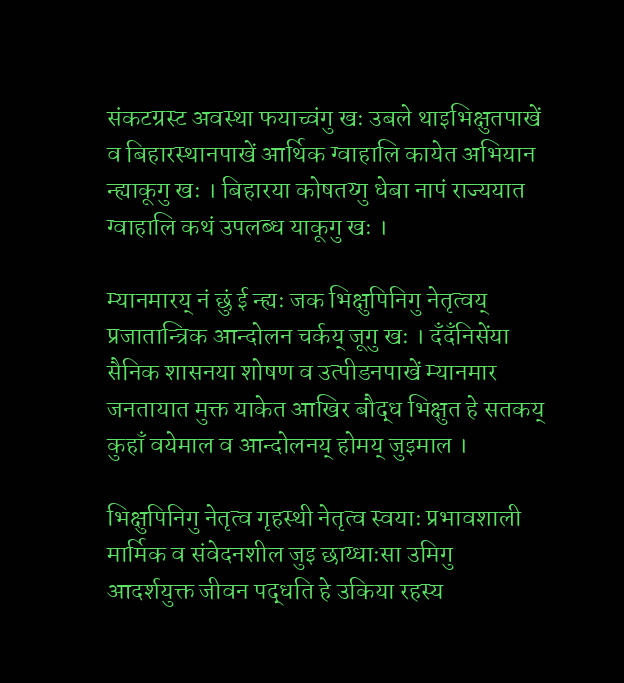संकटग्रस्ट अवस्था फयाच्वंगु खः उबले थाइभिक्षुतपाखें व बिहारस्थानपाखें आर्थिक ग्वाहालि कायेत अभियान न्ह्याकूगु खः । बिहारया कोषतय्गु धेबा नापं राज्ययात ग्वाहालि कथं उपलब्ध याकूगु खः ।

म्यानमारय् नं छुं ई न्ह्यः जक भिक्षुपिनिगु नेतृत्वय् प्रजातान्त्रिक आन्दोलन चर्कय् जूगु खः । दँदँनिसेंया सैनिक शासनया शोषण व उत्पीडनपाखें म्यानमार जनतायात मुक्त याकेत आखिर बौद्ध भिक्षुत हे सतकय् कुहाँ वयेमाल व आन्दोलनय् होमय् जुइमाल ।

भिक्षुपिनिगु नेतृत्व गृहस्थी नेतृत्व स्वयाः प्रभावशाली मार्मिक व संवेदनशील जुइ छाय्धाःसा उमिगु आदर्शयुक्त जीवन पद्धति हे उकिया रहस्य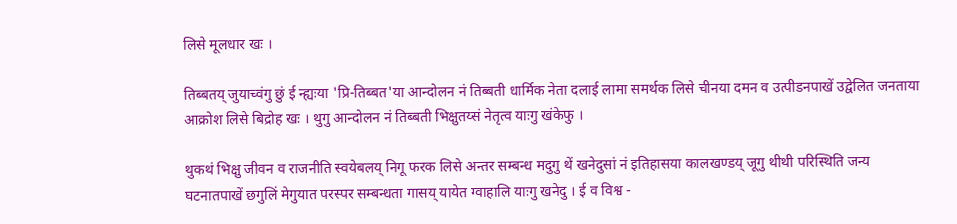लिसे मूलधार खः ।

तिब्बतय् जुयाच्वंगु छुं ई न्ह्यःया 'प्रि-तिब्बत'या आन्दोलन नं तिब्बती धार्मिक नेता दलाई लामा समर्थक लिसे चीनया दमन व उत्पीडनपाखें उद्वेलित जनताया आक्रोश लिसे बिद्रोह खः । थुगु आन्दोलन नं तिब्बती भिक्षुतय्सं नेतृत्व याःगु खंकेफु ।

थुकथं भिक्षु जीवन व राजनीति स्वयेबलय् निगू फरक लिसे अन्तर सम्बन्ध मदुगु थें खनेदुसां नं इतिहासया कालखण्डय् जूगु थीथी परिस्थिति जन्य घटनातपाखें छगुलिं मेगुयात परस्पर सम्बन्धता गासय् यायेत ग्वाहालि याःगु खनेदु । ई व विश्व -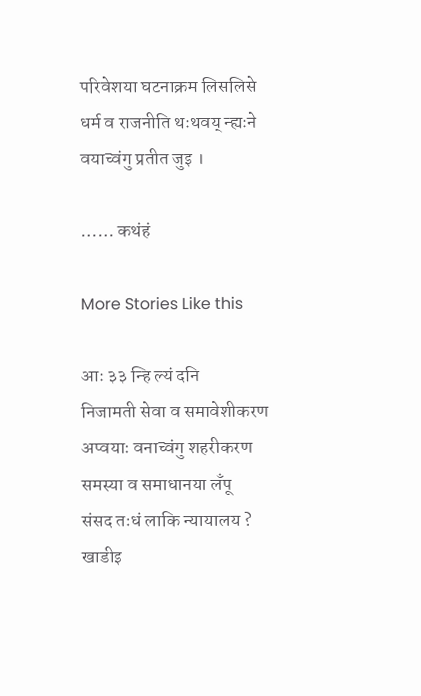परिवेशया घटनाक्रम लिसलिसे धर्म व राजनीति थःथवय् न्ह्यःने वयाच्वंगु प्रतीत जुइ ।

…… कथंहं

More Stories Like this

आः ३३ न्हि ल्यं दनि
निजामती सेवा व समावेशीकरण
अप्वयाः वनाच्वंगु शहरीकरण समस्या व समाधानया लँपू
संसद तःधं लाकि न्यायालय ?
खाडीइ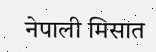नेपाली मिसात